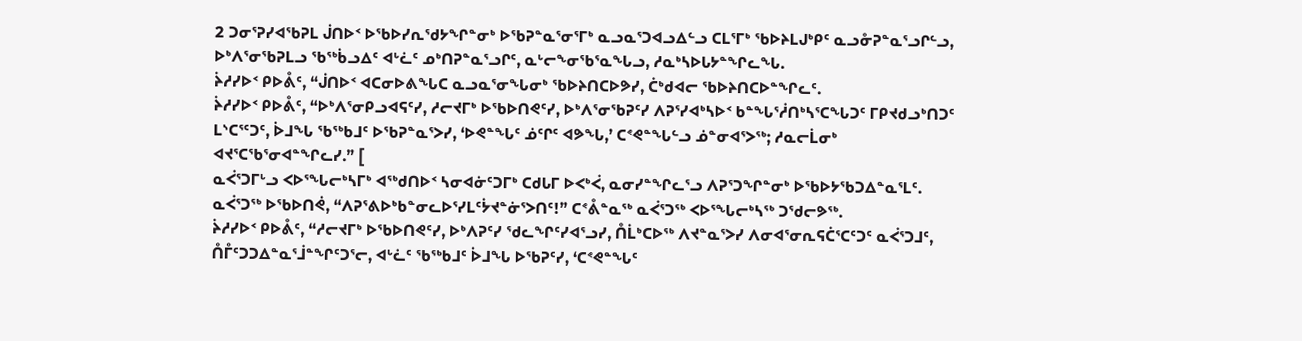2 ᑐᓂᕐᕈᓯᐊᖃᕈᒪ ᒎᑎᐅᑉ ᐅᖃᐅᓯᕆᖁᔭᖏᓐᓂᒃ ᐅᖃᕈᓐᓇᕐᓂᕐᒥᒃ ᓇᓗᓇᕐᑐᐊᓗᐃᓪᓗ ᑕᒪᕐᒥᒃ ᖃᐅᔨᒪᒍᒃᑭᑦ ᓇᓗᓁᕈᓐᓇᕐᓗᒋᓪᓗ, ᐅᒃᐱᕐᓂᖃᕈᒪᓗ ᖃᖅᑳᓗᐃᑦ ᐊᒡᓛᑦ ᓄᒃᑎᕈᓐᓇᕐᓗᒋᑦ, ᓇᒡᓕᖕᓂᖃᕐᓇᖓᓗ, ᓱᓇᒃᓴᐅᒐᔭᓐᖏᓚᖓ.
ᔩᓱᓯᐅᑉ ᑭᐅᕔᑦ, “ᒎᑎᐅᑉ ᐊᑕᓂᐅᕕᖓᑕ ᓇᓗᓇᕐᓂᖓᓂᒃ ᖃᐅᔨᑎᑕᐅᕗᓯ, ᑖᒃᑯᐊᓕ ᖃᐅᔨᑎᑕᐅᓐᖏᓚᑦ.
ᔩᓱᓯᐅᑉ ᑭᐅᕔᑦ, “ᐅᒃᐱᕐᓂᑭᓗᐊᕋᑦᓯ, ᓱᓕᔪᒥᒃ ᐅᖃᐅᑎᕙᑦᓯ, ᐅᒃᐱᕐᓂᖃᕈᑦᓯ ᐱᕈᕐᓯᐊᒃᓴᐅᑉ ᑲᓐᖓᕐᓲᑎᒃᓴᕐᑕᖓᑐᑦ ᒥᑭᔪᑯᓗᒃᑎᑐᑦ ᒪᔅᑕᕐᑦᑐᑦ, ᐆᒧᖓ ᖃᖅᑲᒧᑦ ᐅᖃᕈᓐᓇᕐᐳᓯ, ‘ᐅᕙᓐᖓᑦ ᓅᑦᒋᑦ ᐊᕗᖓ,’ ᑕᕝᕙᓐᖓᓪᓗ ᓅᓐᓂᐊᕐᐳᖅ; ᓱᓇᓕᒫᓂᒃ ᐊᔪᕐᑕᖃᕐᓂᐊᓐᖏᓚᓯ.” [
ᓇᐹᕐᑐᒥᒡᓗ ᐸᐅᕐᖓᓕᒃᓴᒥᒃ ᐊᖅᑯᑎᐅᑉ ᓴᓂᐊᓃᑦᑐᒥᒃ ᑕᑯᒐᒥ ᐅᐸᒃᐹ, ᓇᓂᓯᓐᖏᓚᕐᓗ ᐱᕈᕐᑐᖏᓐᓂᒃ ᐅᖃᐅᔭᖃᑐᐃᓐᓇᕐᒪᑦ. ᓇᐹᕐᑐᖅ ᐅᖃᐅᑎᕚ, “ᐱᕈᕐᕕᐅᒃᑲᓐᓂᓚᐅᕐᓯᒪᑦᔮᔪᓐᓃᕐᐳᑎᑦ!” ᑕᕝᕔᓐᓇᖅ ᓇᐹᕐᑐᖅ ᐸᐅᕐᖓᓕᒃᓴᖅ ᑐᖁᓕᕗᖅ.
ᔩᓱᓯᐅᑉ ᑭᐅᕔᑦ, “ᓱᓕᔪᒥᒃ ᐅᖃᐅᑎᕙᑦᓯ, ᐅᒃᐱᕈᑦᓯ ᖁᓚᖏᑦᓯᐊᕐᓗᓯ, ᑍᒫᒃᑕᐅᖅ ᐱᔪᓐᓇᕐᐳᓯ ᐱᓂᐊᕐᓂᕆᕋᑖᕐᑕᑦᑐᑦ ᓇᐹᕐᑐᒧᑦ, ᑍᒤᑦᑐᑐᐃᓐᓇᕐᒨᓐᖏᑦᑐᕐᓕ, ᐊᒡᓛᑦ ᖃᖅᑲᒧᑦ ᐆᒧᖓ ᐅᖃᕈᑦᓯ, ‘ᑕᕝᕙᓐᖓᑦ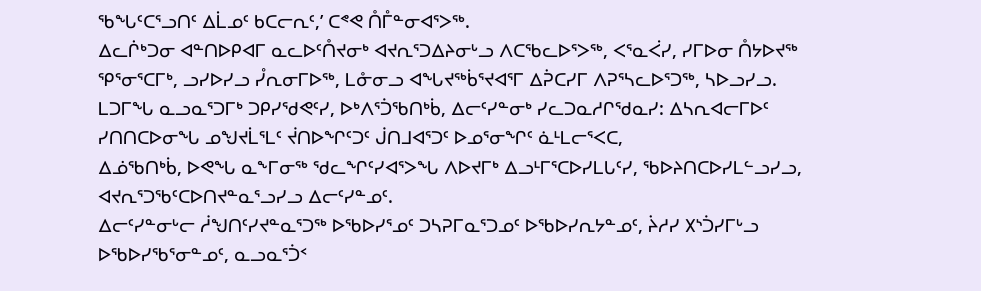ᖃᖓᑦᑕᕐᓗᑎᑦ ᐃᒫᓄᑦ ᑲᑕᓕᕆᑦ,’ ᑕᕝᕙ ᑍᒤᓐᓂᐊᕐᐳᖅ.
ᐃᓚᒌᒃᑐᓂ ᐊᓐᑎᐅᑭᐊᒥ ᓇᓚᐅᑦᑍᔪᓂᒃ ᐊᔪᕆᕐᑐᐃᔨᓂᒡᓗ ᐱᑕᖃᓚᐅᕐᐳᖅ, ᐸᕐᓇᐹᓯ, ᓯᒥᐅᓂ ᑍᔭᐅᔪᖅ ᕿᕐᓂᕐᑕᒥᒃ, ᓗᓯᐅᓯᓗ ᓮᕆᓂᒥᐅᖅ, ᒪᓁᓂᓗ ᐊᖓᔪᖅᑳᕐᔪᐊᕐᒥ ᐃᕉᑕᓯᒥ ᐱᕈᕐᓴᓚᐅᕐᑐᖅ, ᓴᐅᓗᓯᓗ.
ᒪᑐᒥᖓ ᓇᓗᓇᕐᑐᒥᒃ ᑐᑭᓯᖁᕙᑦᓯ, ᐅᒃᐱᕐᑑᖃᑎᒃᑳ, ᐃᓕᑦᓯᓐᓂᒃ ᓯᓚᑐᓇᓱᒋᖁᓇᓯ: ᐃᓴᕆᐊᓕᒥᐅᑦ ᓯᑎᑎᑕᐅᓂᖓ ᓄᖑᔪᒫᕐᒪᑦ ᔫᑎᐅᖏᑦᑐᑦ ᒎᑎᒧᐊᕐᑐᑦ ᐅᓄᕐᓂᖏᑦ ᓈᒻᒪᓕᕐᐸᑕ,
ᐃᓅᖃᑎᒃᑳ, ᐅᕙᖓ ᓇᖕᒥᓂᖅ ᖁᓚᖏᑦᓯᐊᕐᐳᖓ ᐱᐅᔪᒥᒃ ᐃᓗᒻᒥᕐᑕᐅᓯᒪᒐᑦᓯ, ᖃᐅᔨᑎᑕᐅᓯᒪᓪᓗᓯᓗ, ᐊᔪᕆᕐᑐᖃᑦᑕᐅᑎᔪᓐᓇᕐᓗᓯᓗ ᐃᓕᑦᓯᓐᓄᑦ.
ᐃᓕᑦᓯᓐᓂᒡᓕ ᓲᖑᑎᑦᓯᔪᓐᓇᕐᑐᖅ ᐅᖃᐅᓯᕐᓄᑦ ᑐᓴᕈᒥᓇᕐᑐᓄᑦ ᐅᖃᐅᓯᕆᔭᓐᓄᑦ, ᔩᓱᓯ ᙭ᔅᑑᓯᒥᒡᓗ ᐅᖃᐅᓯᖃᕐᓂᓐᓄᑦ, ᓇᓗᓇᕐᑑᑉ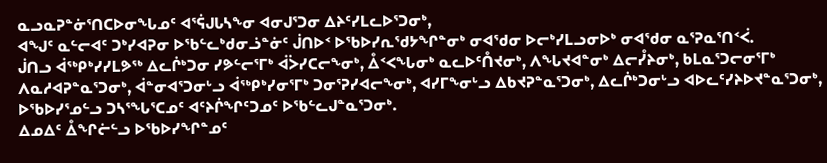ᓇᓗᓇᕈᓐᓃᕐᑎᑕᐅᓂᖓᓄᑦ ᐊᕐᕌᒍᒐᓴᖕᓂ ᐊᓂᒍᕐᑐᓂ ᐃᔨᑦᓯᒪᓚᐅᕐᑐᓂᒃ,
ᐊᖑᑦ ᓇᓪᓕᐊᑦ ᑐᒃᓯᐊᕈᓂ ᐅᖃᓪᓚᒃᑯᓂᓘᓐᓃᑦ ᒎᑎᐅᑉ ᐅᖃᐅᓯᕆᖁᔭᖏᓐᓂᒃ ᓂᐊᖁᓂ ᐅᓕᒃᓯᒪᓗᓂᐅᒃ ᓂᐊᖁᓂ ᓇᕐᕈᓇᕐᑎᑉᐹ.
ᒎᑎᓗ ᐋᖅᑭᒃᓯᓯᒪᕗᖅ ᐃᓚᒌᒃᑐᓂ ᓯᕗᓪᓕᕐᒥᒃ ᐋᐴᓯᑕᓕᖕᓂᒃ, ᐂᑉᐸᖓᓂᒃ ᓇᓚᐅᑦᑍᔪᓂᒃ, ᐱᖓᔪᐊᓐᓂᒃ ᐃᓕᓮᔨᓂᒃ, ᑲᒪᓇᕐᑐᓕᓂᕐᒥᒃ ᐱᓇᓱᐊᕈᓐᓇᕐᑐᓂᒃ, ᐋᓐᓂᐊᕐᑐᓂᒡᓗ ᐋᖅᑭᒃᓯᓂᕐᒥᒃ ᑐᓂᕐᕈᓯᐊᓕᖕᓂᒃ, ᐊᓯᒥᖕᓂᒡᓗ ᐃᑲᔪᕈᓐᓇᕐᑐᓂᒃ, ᐃᓚᒌᒃᑐᓂᒡᓗ ᐊᐅᓚᑦᓯᔨᐅᔪᓐᓇᕐᑐᓂᒃ, ᐅᖃᐅᓯᕐᓄᓪᓗ ᑐᓴᕐᖓᕐᑕᓄᑦ ᐊᑦᔨᒌᖏᑦᑐᓄᑦ ᐅᖃᓪᓚᒍᓐᓇᕐᑐᓂᒃ.
ᐃᓄᐃᑦ ᐂᖏᓖᓪᓗ ᐅᖃᐅᓯᖏᓐᓄᑦ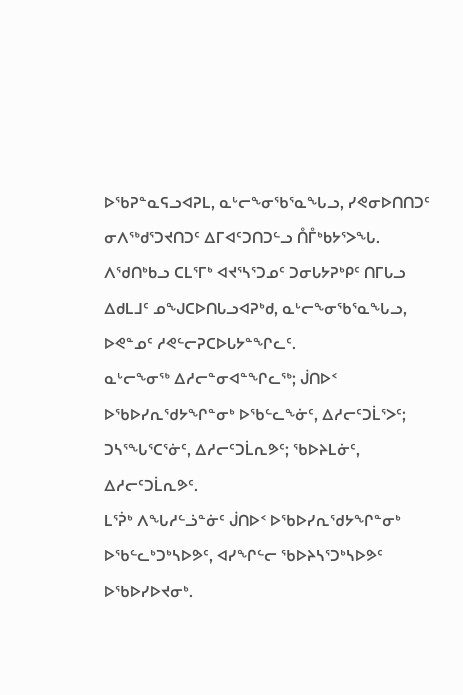ᐅᖃᕈᓐᓇᕋᓗᐊᕈᒪ, ᓇᒡᓕᖕᓂᖃᕐᓇᖓᓗ, ᓯᕙᓂᐅᑎᑎᑐᑦ ᓂᐱᖅᑯᕐᑐᔪᑎᑐᑦ ᐃᒥᐊᑦᑐᑎᑐᓪᓗ ᑍᒤᒃᑲᔭᕐᐳᖓ.
ᐱᖁᑎᒃᑲᓗ ᑕᒪᕐᒥᒃ ᐊᔪᕐᓴᕐᑐᓄᑦ ᑐᓂᒐᔭᕈᒃᑭᑦ ᑎᒥᒐᓗ ᐃᑯᒪᒧᑦ ᓄᖑᑕᐅᑎᒐᓗᐊᕈᒃᑯ, ᓇᒡᓕᖕᓂᖃᕐᓇᖓᓗ, ᐅᕙᓐᓄᑦ ᓱᕙᓪᓕᕈᑕᐅᒐᔭᓐᖏᓚᑦ.
ᓇᒡᓕᖕᓂᖅ ᐃᓱᓕᓐᓂᐊᓐᖏᓚᖅ; ᒎᑎᐅᑉ ᐅᖃᐅᓯᕆᖁᔭᖏᓐᓂᒃ ᐅᖃᓪᓚᖕᓃᑦ, ᐃᓱᓕᑦᑐᒫᕐᐳᑦ; ᑐᓴᕐᖓᕐᑕᕐᓃᑦ, ᐃᓱᓕᑦᑐᒫᕆᕗᑦ; ᖃᐅᔨᒪᓃᑦ, ᐃᓱᓕᑦᑐᒫᕆᕗᑦ.
ᒪᕐᕉᒃ ᐱᖓᓱᓪᓘᓐᓃᑦ ᒎᑎᐅᑉ ᐅᖃᐅᓯᕆᖁᔭᖏᓐᓂᒃ ᐅᖃᓪᓚᒃᑐᒃᓴᐅᕗᑦ, ᐊᓯᖏᓪᓕ ᖃᐅᔨᓴᕐᑐᒃᓴᐅᕗᑦ ᐅᖃᐅᓯᐅᔪᓂᒃ.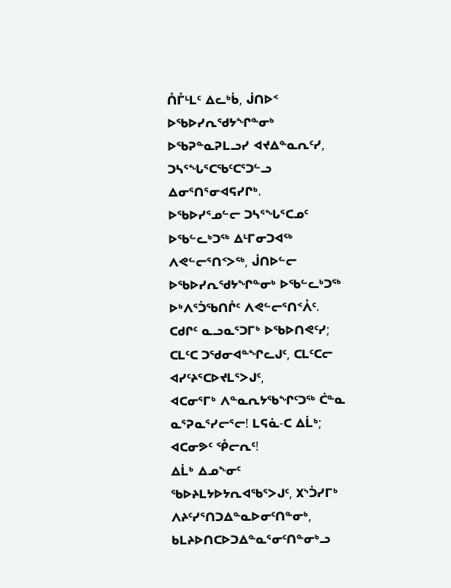ᑍᒤᒻᒪᑦ ᐃᓚᒃᑳ, ᒎᑎᐅᑉ ᐅᖃᐅᓯᕆᖁᔭᖏᓐᓂᒃ ᐅᖃᕈᓐᓇᕈᒪᓗᓯ ᐊᔪᐃᓐᓇᕆᑦᓯ, ᑐᓴᕐᖓᕐᑕᖃᑦᑕᕐᑐᓪᓗ ᐃᓂᕐᑎᕐᓂᐊᕋᓯᒋᒃ.
ᐅᖃᐅᓯᕐᓄᓪᓕ ᑐᓴᕐᖓᕐᑕᓄᑦ ᐅᖃᓪᓚᒃᑐᖅ ᐃᒻᒥᓂᑐᐊᖅ ᐱᕙᓪᓕᕐᑎᑉᐳᖅ, ᒎᑎᐅᓪᓕ ᐅᖃᐅᓯᕆᖁᔭᖏᓐᓂᒃ ᐅᖃᓪᓚᒃᑐᖅ ᐅᒃᐱᕐᑑᖃᑎᒌᑦ ᐱᕙᓪᓕᕐᑎᑉᐰᑦ.
ᑕᑯᒋᑦ ᓇᓗᓇᕐᑐᒥᒃ ᐅᖃᐅᑎᕙᑦᓯ; ᑕᒪᑦᑕ ᑐᖁᓂᐊᓐᖏᓚᒍᑦ, ᑕᒪᑦᑕᓕ ᐊᓯᑦᔨᕐᑕᐅᔪᒪᕐᐳᒍᑦ,
ᐊᑕᓂᕐᒥᒃ ᐱᓐᓇᕆᔭᖃᖏᑦᑐᖅ ᑖᓐᓇ ᓇᕐᕈᓇᕐᓯᓕᕐᓕ! ᒪᕋᓈ-ᑕ ᐃᒫᒃ; ᐊᑕᓂᕗᑦ ᕾᓕᕆᑦ!
ᐃᒫᒃ ᐃᓄᖕᓂᑦ ᖃᐅᔨᒪᔭᐅᔭᕆᐊᖃᕐᐳᒍᑦ, ᙭ᔅᑑᓯᒥᒃ ᐱᔨᑦᓯᕐᑎᑐᐃᓐᓇᐅᓂᑦᑎᓐᓂᒃ, ᑲᒪᔨᐅᑎᑕᐅᑐᐃᓐᓇᕐᓂᑦᑎᓐᓂᒃᓗ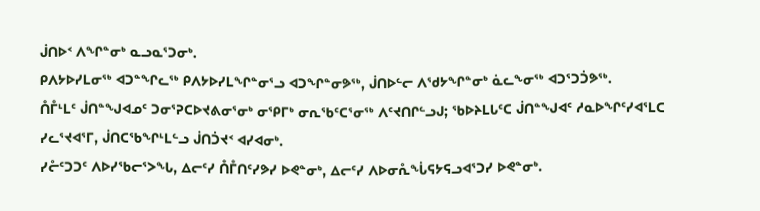ᒎᑎᐅᑉ ᐱᖏᓐᓂᒃ ᓇᓗᓇᕐᑐᓂᒃ.
ᑭᐱᔭᐅᓯᒪᓂᖅ ᐊᑐᓐᖏᓚᖅ ᑭᐱᔭᐅᓯᒪᖏᓐᓂᕐᓗ ᐊᑐᖏᓐᓂᕗᖅ, ᒎᑎᐅᓪᓕ ᐱᖁᔭᖏᓐᓂᒃ ᓈᓚᖕᓂᖅ ᐊᑐᕐᑐᑑᕗᖅ.
ᑍᒤᒻᒪᑦ ᒎᑎᓐᖑᐊᓄᑦ ᑐᓂᕐᕈᑕᐅᔪᕕᓂᕐᓂᒃ ᓂᕿᒥᒃ ᓂᕆᖃᑦᑕᕐᓂᖅ ᐱᑦᔪᑎᒋᓪᓗᒍ; ᖃᐅᔨᒪᒐᑦᑕ ᒎᑎᓐᖑᐊᑦ ᓱᓇᐅᖏᑦᓯᐊᕐᒪᑕ ᓯᓚᕐᔪᐊᕐᒥ, ᒎᑎᑕᖃᖏᒻᒪᓪᓗ ᒎᑎᑑᔪᑉ ᐊᓯᐊᓂᒃ.
ᓯᓔᑦᑐᑐᑦ ᐱᐅᓯᖃᓕᕐᐳᖓ, ᐃᓕᑦᓯ ᑍᒤᑎᑦᓯᕗᓯ ᐅᕙᓐᓂᒃ, ᐃᓕᑦᓯ ᐱᐅᓂᕅᖔᕋᔭᕋᓗᐊᕐᑐᓯ ᐅᕙᓐᓂᒃ.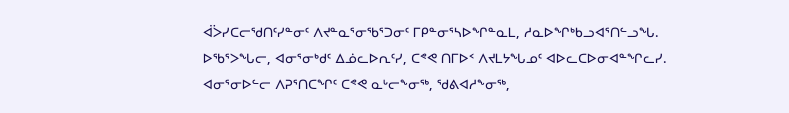ᐋᐴᓯᑕᓕᖁᑎᑦᓯᓐᓂᑦ ᐱᔪᓐᓇᕐᓂᖃᕐᑐᓂᑦ ᒥᑭᓐᓂᕐᓴᐅᖏᓐᓇᒪ, ᓱᓇᐅᖏᒃᑲᓗᐊᕐᑎᓪᓗᖓ.
ᐅᖃᕐᐳᖓᓕ, ᐊᓂᕐᓂᒃᑯᑦ ᐃᓅᓚᐅᕆᑦᓯ, ᑕᕝᕙ ᑎᒥᐅᑉ ᐱᔪᒪᔭᖓᓄᑦ ᐊᐅᓚᑕᐅᓂᐊᓐᖏᓚᓯ.
ᐊᓂᕐᓂᐅᓪᓕ ᐱᕈᕐᑎᑕᖏᑦ ᑕᕝᕙ ᓇᒡᓕᖕᓂᖅ, ᖁᕕᐊᓱᖕᓂᖅ,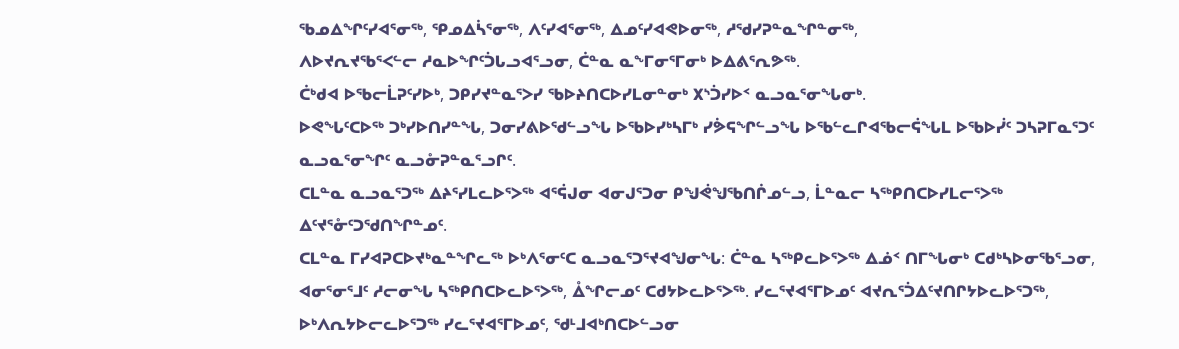ᖃᓄᐃᖏᑦᓯᐊᕐᓂᖅ, ᕿᓄᐃᓵᕐᓂᖅ, ᐱᑦᓯᐊᕐᓂᖅ, ᐃᓄᑦᓯᐊᕙᐅᓂᖅ, ᓱᖁᓯᕈᓐᓇᖏᓐᓂᖅ,
ᐱᐅᔪᕆᔪᖃᕐᐸᓪᓕ ᓱᓇᐅᖏᑦᑑᒐᓗᐊᕐᓗᓂ, ᑖᓐᓇ ᓇᖕᒥᓂᕐᒥᓂᒃ ᐅᐃᕕᕐᕆᕗᖅ.
ᑖᒃᑯᐊ ᐅᖃᓕᒫᕈᑦᓯᐅᒃ, ᑐᑭᓯᔪᓐᓇᕐᐳᓯ ᖃᐅᔨᑎᑕᐅᓯᒪᓂᓐᓂᒃ ᙭ᔅᑑᓯᐅᑉ ᓇᓗᓇᕐᓂᖓᓂᒃ.
ᐅᕙᖓᑦᑕᐅᖅ ᑐᒃᓯᐅᑎᓯᓐᖓ, ᑐᓂᓯᕕᐅᖁᓪᓗᖓ ᐅᖃᐅᓯᒃᓴᒥᒃ ᓯᕘᕋᖏᓪᓗᖓ ᐅᖃᓪᓚᒋᐊᖃᓕᕌᖓᒪ ᐅᖃᐅᓰᑦ ᑐᓴᕈᒥᓇᕐᑐᑦ ᓇᓗᓇᕐᓂᖏᑦ ᓇᓗᓁᕈᓐᓇᕐᓗᒋᑦ.
ᑕᒪᓐᓇ ᓇᓗᓇᕐᑐᖅ ᐃᔨᕐᓯᒪᓚᐅᕐᐳᖅ ᐊᕐᕌᒍᓂ ᐊᓂᒍᕐᑐᓂ ᑭᖑᕚᖑᖃᑎᒌᓄᓪᓗ, ᒫᓐᓇᓕ ᓴᖅᑭᑎᑕᐅᓯᒪᓕᕐᐳᖅ ᐃᑦᔪᕐᓁᑦᑐᖁᑎᖏᓐᓄᑦ.
ᑕᒪᓐᓇ ᒥᓯᐊᕈᑕᐅᔪᒃᓇᓐᖏᓚᖅ ᐅᒃᐱᕐᓂᑦᑕ ᓇᓗᓇᕐᑐᕐᔪᐊᖑᓂᖓ: ᑖᓐᓇ ᓴᖅᑭᓚᐅᕐᐳᖅ ᐃᓅᑉ ᑎᒥᖓᓂᒃ ᑕᑯᒃᓴᐅᓂᖃᕐᓗᓂ, ᐊᓂᕐᓂᕐᒧᑦ ᓱᓕᓂᖓ ᓴᖅᑭᑎᑕᐅᓚᐅᕐᐳᖅ, ᐂᖏᓕᓄᑦ ᑕᑯᔭᐅᓚᐅᕐᐳᖅ. ᓯᓚᕐᔪᐊᕐᒥᐅᓄᑦ ᐊᔪᕆᕐᑑᐃᑦᔪᑎᒋᔭᐅᓚᐅᕐᑐᖅ, ᐅᒃᐱᕆᔭᐅᓕᓚᐅᕐᑐᖅ ᓯᓚᕐᔪᐊᕐᒥᐅᓄᑦ, ᖁᒻᒧᐊᒃᑎᑕᐅᓪᓗᓂ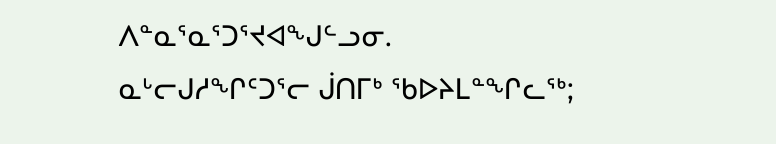ᐱᓐᓇᕐᓇᕐᑐᕐᔪᐊᖑᓪᓗᓂ.
ᓇᒡᓕᒍᓱᖏᑦᑐᕐᓕ ᒎᑎᒥᒃ ᖃᐅᔨᒪᓐᖏᓚᖅ;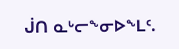ᒎᑎ ᓇᒡᓕᖕᓂᐅᖕᒪᑦ.